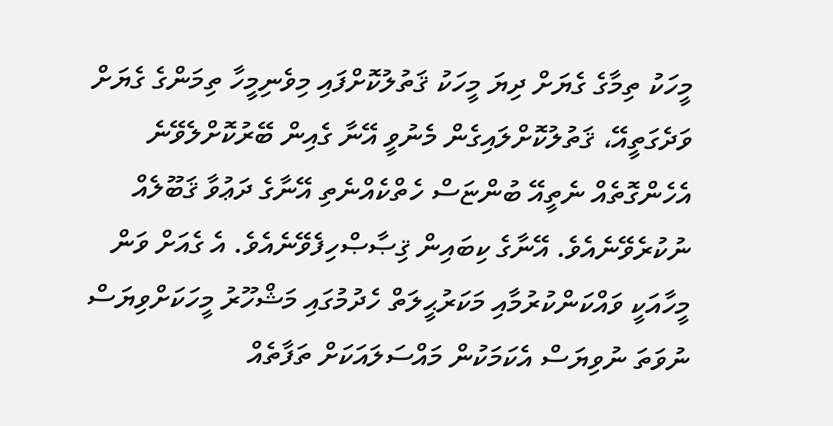މީހަކު ތިމާގެ ގެޔަށް ދިޔަ މީހަކު ޤަތުލުކޮށްފައި މިވެނިމީހާ ތިމަންގެ ގެޔަށް ވަދެގަތީއޭ، ޤަތުލުކޮށްލައިގެން މެނުވީ އޭނާ ގެއިން ބޭރުކޮށްލެވޭނެ އެހެންގޮތެއް ނެތީއޭ ބުންޏަސް ހެތްކެއްނެތި އޭނާގެ ދަޢުވާ ޤަބޫލެއް ނުކުރެވޭނެއެވެ. އޭނާގެ ކިބައިން ޤިޞާޞްހިފެވޭނެއެވެ. އެ ގެއަށް ވަން މީހާއަކީ ވައްކަންކުރުމާއި މަކަރުޙީލަތް ހެދުމުގައި މަޝްހޫރު މީހަކަށްވިޔަސް ނުވަތަ ނުވިޔަސް އެކަމަކުން މައްސަލައަކަށް ތަފާތެއް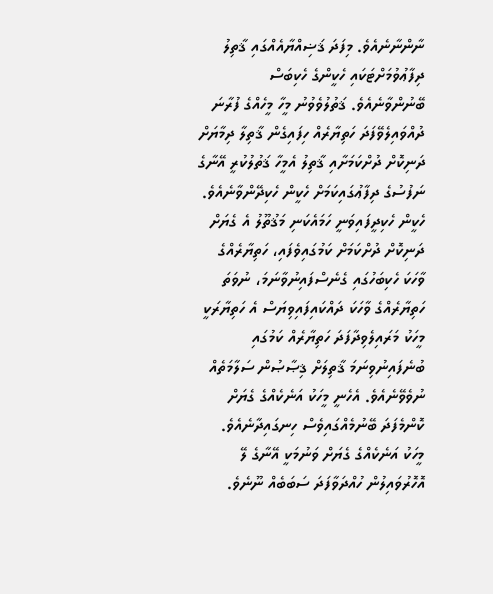ނާންނާނެއެވެ. މިފަދަ ޤަޟިއްޔާއެއްގައި ޤާތިލު ދިފާޢުވުމަށްޓަކައި ހެކީންގެ ހެކިބަސް ބޭނުންވާނެއެވެ. ޤަތުލުވެވުނު މީހާ މީހެއްގެ ފުރާނަ ދުއްވައިލެވޭފަދަ ހަތިޔާރެއް ހިފައިގެން ޤާތިލާ ދިމާޔަށް ދަނިކޮށް ދުށްކަމަށާއި ޤާތިލު އެމީހާ ޤަތުލުކުރީ އޭނާގެ ނަފުސުގެ ދިފާޢުގައިކަމަށް ހެކީން ހެކިދޭންވާނެއެވެ. ހެކީން ހެކިދީފައިވަނީ ހަމައެކަނި މަޤުތޫލު އެ ގެޔަށް ދަނިކޮށް ދުށްކަމަށް ކަމުގައިވެފައި، ހަތިޔާރެއްގެ ވާހަކަ ހެކިބަހުގައި ގެނެސްފައިނުވާނަމަ، ނުވަތަ ހަތިޔާރެއްގެ ވާހަކަ ދައްކައިފައިވިޔަސް އެ ހަތިޔާރަކީ މީހަކު މަރައިލެވިދާފަދަ ހަތިޔާރެއް ކަމުގައި ބުނެފައިނުވިނަމަ ޤާތިލަށް ޤިޞާޞުން ސަލާމަތެއް ނުވެވޭނެއެވެ. އެހެނީ މީހަކު އަނެކެއްގެ ގެޔަށް ކޮންމެފަދަ ބޭނުމެއްގައިވެސް ހިނގައިދާނެއެވެ. މީހަކު އަނެކެއްގެ ގެޔަށް ވަނުމަކީ އޭނާގެ ލޭ އޮހޮރުވައިލުން ހުއްދަވާފަދަ ސަބަބެއް ނޫނެވެ.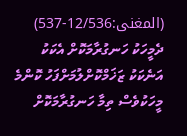(المغنى:12/536-537)
ދެމީހަކު ހަނގުރާމަކޮށް އެކަކު އަނެކަކު ޒަޚަމްކޮށްލުމަށްފަހު ކޮންމެ މީހަކުވެސް ތިމާ ހަނގުރާމަކޮށް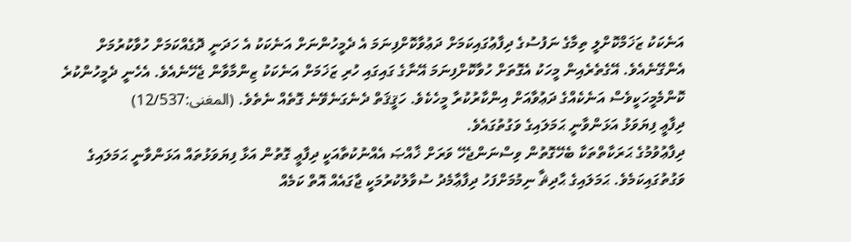އަނެކަކު ޒަޚަމްކޮށްލީ ތިމާގެ ނަފުސުގެ ދިފާޢުގައިކަމަށް ދަޢުވާކޮށްފިނަމަ އެ ދެމީހުންނަށް އަނެކަކު އެ ހަދަނީ ދޮގެއްކަމަށް ހުވާކުރުމަށް އެންގޭނެއެވެ. އޭގެތެރެއިން މީހަކު އެގޮތަށް ހުވާކޮށްފިނަމަ އޭނާގެ ގައިގައި ހުރި ޒަޚަމަށް އަނެކަކު ޒިންމާވާން ޖެހޭނެއެވެ. އެހެނީ ދެމީހުންކުރެ ކޮންމެމީހަކީވެސް އަނެކެއްގެ ދަޢުވާއަށް އިންކާރުކުރާ މީހެކެވެ. ހަޤީޤަތް ދެނެގަނެވޭނެ ގޮތެއް ނެތެވެ. (المغنى:12/537)
ދިފާޢީ ފިޔަވަޅު އަޅަންވާނީ ޙަމަލައިގެ ވަގުތުގައެވެ.
ދިފާޢުވުމުގެ ޙަރަކާތްތަކާ ބެހޭގޮތުން ވިސްނަންޖެހޭ ވަރަށް ޚާއްޞަ އެއްނުކުތާއަކީ ދިފާޢީ ގޮތުން އަޅާ ފިޔަވަޅުތައް އަޅަންވާނީ ޙަމަލައިގެ ވަގުތުގައިކަމެވެ. ޙަމަލައިގެ ޙާދިޘާ ނިމުމަށްފަހު ދިފާޢާމެދު ސުވާލުކުރުމަކީ ޖާގައެއް އޮތް ކަމެއް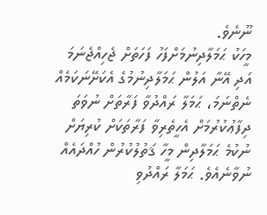ނޫނެވެ.
މީހަކު ޙަމަލާދިނުމަށްފަހު ފަހަތަށް ޖެހިއްޖެނަމަ އަދި އޭނާ އަލުން ޙަމަލާދިނުމުގެ އެކަށޭނަކަމެއް ނެތްނަމަ، ޙަމަލާ ރައްދުވާ ފަރާތަށް ނުވަތަ ދިފާޢުކުރުމަށް އެހީތެރިވާ ފަރާތަކަށް ކުރިޔަށް ނުކުމެ ޙަމަލާދިން މީހާ ޤަތުލުކުރުން ހުއްދައެއް ނުވާނެއެވެ. ޙަމަލާ ރައްދުވި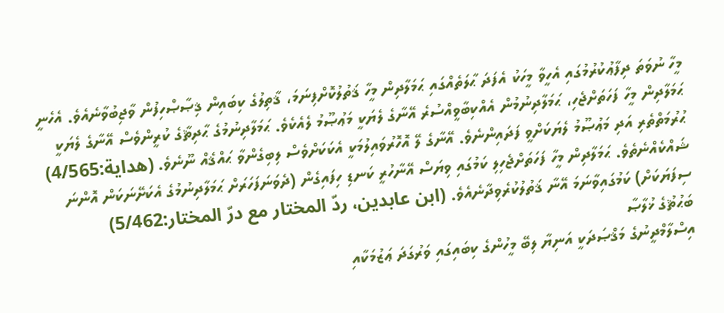މީހާ ނުވަތަ ދިފާޢުކުރުމުގައި އެހީވާ މީހަކު އެފަދަ ޙާލަތެއްގައި ޙަމަލާދިން މީހާ ޤަތުލުކޮށްފިނަމަ، ޤާތިލުގެ ކިބައިން ޤިޞާޞްހިފުން ވާޖިބުވާނެއެވެ. އެހެނީ ޙަމަލާދިން މީހާ ފަހަތަށްޖެހި، ޙަމަލާދިނުމުން އެއްކިބާވީއްސުރެ އޭނާގެ ލެޔަކީ މަޢުޞޫމު ލެއެކެވެ. ޙަމަލާދިނުމުގެ ޙާދިޘާގެ ކުރީންވެސް އޭނާގެ ލެޔަކީ ޙުރުމަތްތެރި އަދި މަޢުޞޫމު ލެޔަކަށްވީ ފަދައިންނެވެ. އޭނާގެ ލޭ އޮހޮރުވައިލުމަކީ އެކަކަށްވެސް ލިބިގެންވާ ޙައްޤެއް ނޫނެވެ. (هداية:4/565)
ޝައްކެއްނެތެވެ. ޙަމަލާދިން މީހާ ފަހަތަށްޖެހިލި ކަމުގައި ވިޔަސް އޭނާހުރީ ކަނޑި ހިފައިގެން (ދެވަނަފަހަރަށް ޙަމަލާދިނުމުގެ އެކަށޭނަކަން އޮންނަ ސިފަޔަކަށް) ކަމުގައިވާނަމަ އޭނާ ޤަތުލުކުރެވިދާނެއެވެ. (ابن عابدين، ردّ المختار مع درّ المختار:5/462)
ބަޙުޘުގެ ޚުލާޞާ
އިސްލާމްދީނުގެ މަޤްޞަދަކީ އަނިޔާ ލިބޭ މީހުންގެ ކިބައިގައި ވަރުގަދަ ޢަޒުމަކާއި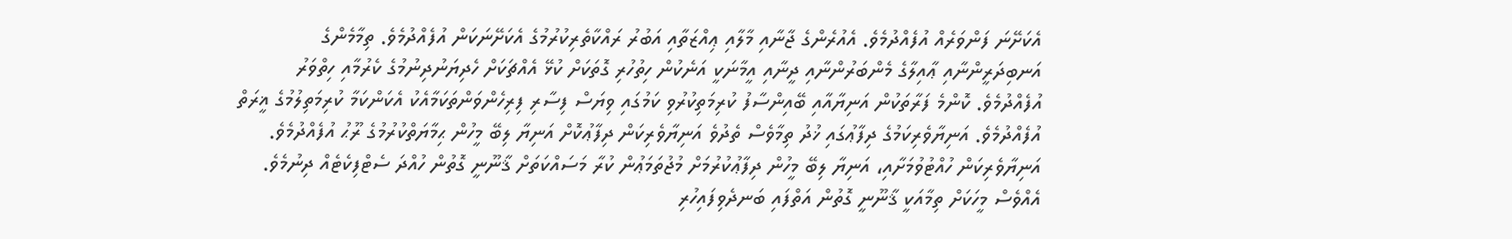އެކަށޭނަ ފަންވަރެއް އުފެއްދުމެވެ. އެއުރެންގެ ޖާނާއި މާލާއި ޢިއްޒަތާއި އަބުރު ރައްކާތެރިކުރުމުގެ އެކަށޭނަކަން އުފެއްދުމެވެ. ތިމާމެންގެ އަނބިދަރީންނާއި ޢާއިލާގެ މެންބަރުންނާއި ދީނާއި އީމާނަކީ އަނެކުން ހިތުހުރި ގޮތަކަށް ކުޅޭ އެއްޗަކަށް ހެދިޔަނުދިނުމުގެ ކެރުމާއި ހިތްވަރު އުފެއްދުމެވެ. ކޮންމެ ފަރާތަކުން އަނިޔާއާއި ބޭއިންސާފު ކުރިމަތިކުރުވި ކަމުގައި ވިޔަސް ފިސާރި ފިރިހެންވަންތަކަމާއެކު އެކަންކަމާ ކުރިމަތިލުމުގެ ޣީރަތް އުފެއްދުމެވެ. އަނިޔާވެރިކަމުގެ ދިފާޢުގައި ޚުދު ތިމާވެސް ތެދުވެ އަނިޔާވެރިކަން ދިފާޢުކޮށް އަނިޔާ ލިބޭ މީހުން ޙިމާޔަތްކުރުމުގެ ރޫޙު އުފެއްދުމެވެ. އަނިޔާވެރިކަން ހުއްޓުވުމަށާއި، އަނިޔާ ލިބޭ މީހުން ދިފާޢުކުރުމަށް މުޖުތަމަޢުން ކުރާ މަސައްކަތަށް ޤާނޫނީ ގޮތުން ހުއްދަ ސެޓްފިކެޓެއް ދިނުމެވެ. އެއްވެސް މީހަކަށް ތިމާއަކީ ޤާނޫނީ ގޮތުން އަތްފައި ބަނދެވިފައިހުރި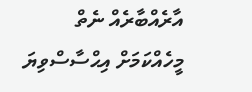އާރެއްބާރެއް ނެތް މީހެއްކަމަށް އިޙްސާސްވިޔަ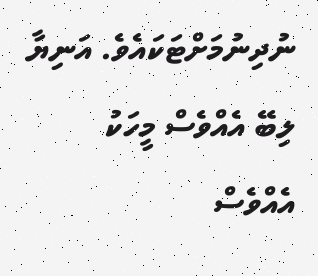ނުދިނުމަށްޓަކައެވެ. އަނިޔާ ލިބޭ އެއްވެސް މީހަކު އެއްވެސް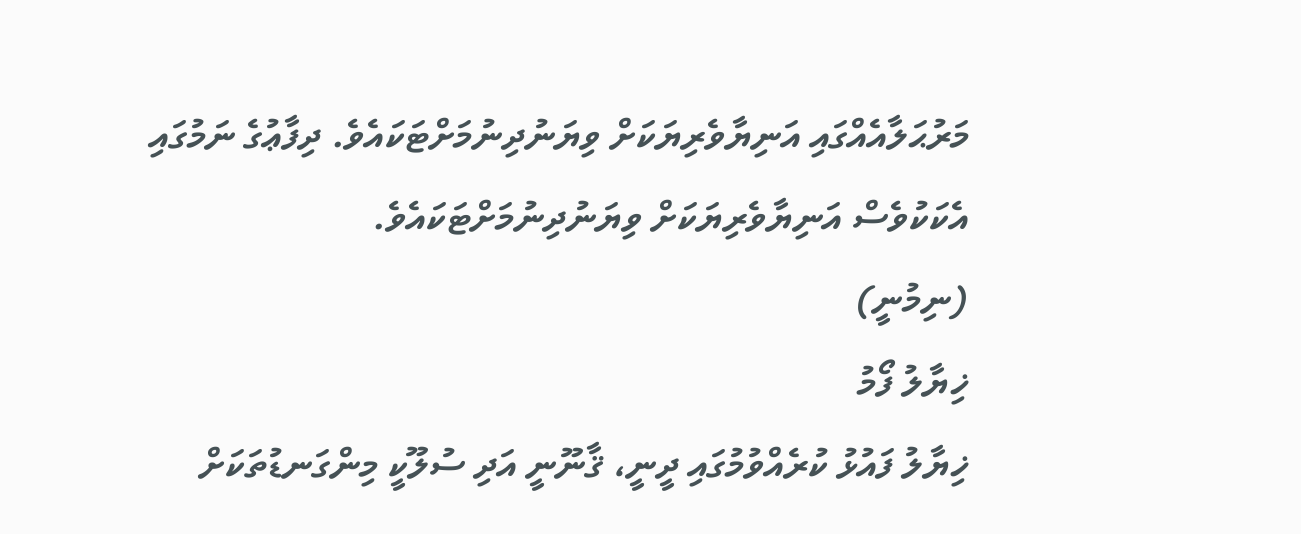މަރުޙަލާއެއްގައި އަނިޔާވެރިޔަކަށް ވިޔަނުދިނުމަށްޓަކައެވެ. ދިފާޢުގެ ނަމުގައި އެކަކުވެސް އަނިޔާވެރިޔަކަށް ވިޔަނުދިނުމަށްޓަކައެވެ.
(ނިމުނީ)
ޚިޔާލު ފޯމު
ޚިޔާލު ފައުޅު ކުރެއްވުމުގައި ދީނީ، ޤާނޫނީ އަދި ސުލޫކީ މިންގަނޑުތަކަށް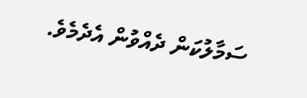ސަމާލުކަން ދެއްވުން އެދެމެވެ.